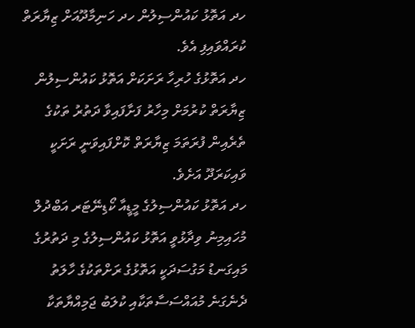ހދ އަތޮޅު ކައުންސިލުން ހދ ހަނިމާދޫއަށް ޒިޔާރަތް ކުރައްވައިފި އެވެ.
ހދ އަތޮޅުގެ ހުރިހާ ރަށަކަށް އަތޮޅު ކައުންސިލުން ޒިޔާރަތް ކުރުމަށް މިހާރު ފަށާފައިވާ ދަތުރު ތަކުގެ ތެރެއިން ފުރަތަމަ ޒިޔާރަތް ކޮށްފައިވަނީ ރަށަކީ ވައިކަރަދޫ އަށެވެ.
ހދ އަތޮޅު ކައުންސިލުގެ މީޑީއާ ކޯޑިނޭޓަރ އަބްދުލް މުހައިމިނު ވިދާޅުވީ އަތޮޅު ކައުންސިލުގެ މި ދަތުރުގެ މައިގަނޑު މަގުސަދަކީ އަތޮޅުގެ ރަށްތަކުގެ ހާލަތު ދެނެގަނެ މުއައްސަސާތަކާއި ކުލަބު ޖަމިއްޔާތަކާ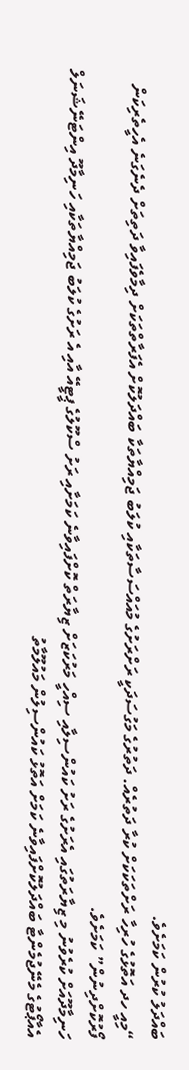ބައްދަލު ކުރުން ކަމަށެވެ.
“މިއީ ހދ އަތޮޅުގެ ހުރިހާ ރަށްތަކަކަށް ކުރާ ދަތުރެއް. ދަތުރުގެ މަގުސަދަކީ ރަށްރަށުގެ މުއައްސަސާތަކާއި ކުލަބު ޖަމިއްޔާތަކާ ބައްދަލުކޮށް އެފަރާތްތަކަށް ދިމާވެފައިވާ ދަތިތަށް ދެނެގަނެ އެހީތެރިކަން ފޯރުކޮށްދިނުން” ކަމަށެވެ.
ހަނިމާދޫއަށް ކުރެވުނު މި ޒިޔާރަތުގައި އެރަށުގެ ރަށު ކައުންސިލާއި ސިއްހީ މަރުކަޒަށް ޒިޔާރަތް ކޮށްފައިވާނެ ކަމަށާއި ރަށު ސްކޫލުގެ ޕީޓީއޭ އާއި އެ ރަށުގެ ކުލަބު ޖަމިއްޔާތަކާއި ހަނިމާދޫ އިންޓަނޭޝަނަލް އެއާޕޯޓުގެ މެނޭޖުމެންޓާ ބައްދަލުކޮށްފައިވާނެ ކަމަށް އަތޮޅު ކައުންސިލުން މައުލޫމާތު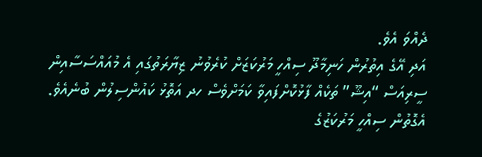ދެއްވަ އެވެ.
އަދި އޭގެ އިތުރުން ހަނިމާދޫ ސިއްހީ މަރުކަޒަށް ކުރެވުނު ޒިޔާރަތުގައި އެ މުއައްސަސާއިން ސީރިއަސް “އިޝޫ” ތަކެއް ފާޅުކޮށްފައިވާ ކަމަށްވެސް ހދ އަތޮޅު ކައުންސިލުން ބުނެއެވެ. އެގޮތުން ސިއްހީ މަރުކަޒުގެ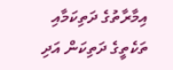އިމާރާތުގެ ދަތިކަމާއި ތަކެތީގެ ދަތިކަން އަދި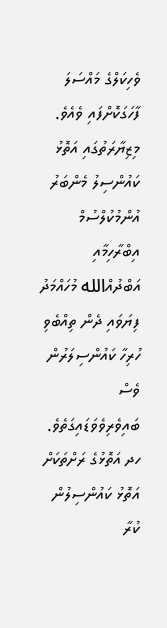ވެހިކަލްގެ މައްސަލަ ފާހަގަކޮށްފައި ވެއެވެ.
މިޒިޔާރަތުގައި އަތޮޅު ކައުންސިލު މެންބަރު އުންމުކުލްސުމް އިބްރާހިމާއި އަބްދުއްالله މުހައްމަދު ފިޔަވައި ދެން ތިއްބެވި ހުރިހާ ކައުންސިލަރުން ވެސް ބައިވެރިވެވަޑައިގަތެވެ.
ހދ އަތޮޅުގެ ރަށްތަކަށް އަތޮޅު ކައުންސިލުން ކުރާ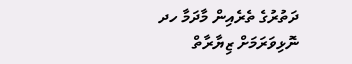ދަތުރުގެ ތެރެއިން މާދަމާ ހދ ނޮޅިވަރަމަށް ޒިޔާރާތް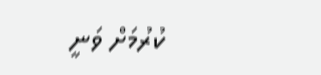ކުރުމަށް ވަނީ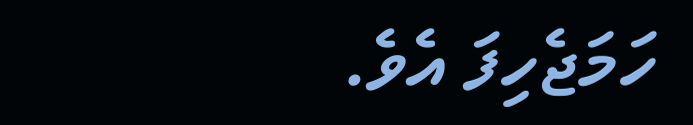ހަމަޖެހިފަ އެވެ.